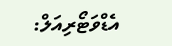އެޑްވަޓޯރިއަލް: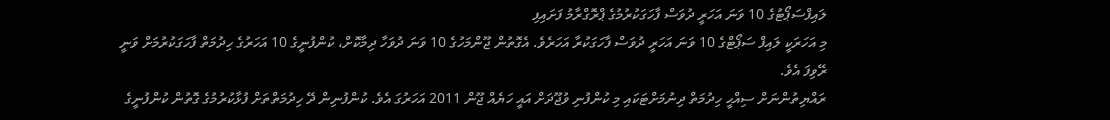ލައިފްސަޕޯޓުގެ 10 ވަނަ އަހަރީ ދުވަސް ފާހަގަކުރުމުގެ ޕްރޮގްރާމު ފަށައިފި
މި އަހަރަކީ ލައިފް ސަޕޯޓްގެ 10 ވަނަ އަހަރީ ދުވަސް ފާހަގަކުރާ އަހަރެވެ. އެގޮތުން ޖޫންމަހުގެ 10 ވަނަ ދުވަހާ ދިމާކޮށް، ކުންފުނީގެ 10 އަހަރުގެ ހިދުމަތް ފާހަގަކުރުމަށް ވަނީ ރޭވިފަ އެވެ.
ރައްޔިތުންނަށް ސިއްޙީ ހިދުމަތް ދިނުމަށްޓަކައި މި ކުންފުނި ވުޖޫދަށް އައީ ހަޔެއް ޖޫން 2011 އަހަރުގަ އެވެ. ކުންފުނިން ދޭ ހިދުމަތްތަށް ފުޅާކުރުމުގެ ގޮތުން ކުންފުނީގެ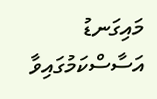މައިގަނޑު އަސާސްކަމުގައިވާ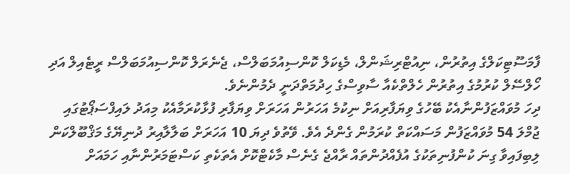ފާމަސޫޓިކަލްގެ އިތުރުން، ނިއުޓްރިޝަންލް، މެޑިކަލް ކޮންސިއުމަބަލްސް، ޖެނެރަލް ކޮންސިއުމަބަލްސް ރީޓެއިލް އަދި ހޯލްސޭލް ކުރުމުގެ އިތުރުން ހެލްތްކެއާ ސާވިސްގެ ހިދުމަތްދަނީ ދެމުންނެވެ.
ދިހަ މުވައްޒަފުންނާއެކު ބޭހުގެ ވިޔަފާރިއަށް ނިކުމެ އަހަރުން އަހަރަށް ވިޔަފާރި ފުޅާކުރަމާއެކު މިއަދު ލައިފްސަޕޯޓުގައި ޖުމްލަ 54 މުވައްޒަފުން މަސައްކަތް ކުރަމުން ގެންދެ އެވެ. ވޭތުވެ ދިޔަ 10 އަހަރަށް ބަލާލާއިރު ދުނިޔޭގެ މަޤްބޫލްކަން ލިބިފައިވާ ގިނަ ކުންފުނިތަކުގެ އުފެއްދުންތައް ރާއްޖެ ގެނެސް މާކެޓްކޮށް އެތަކެތި ކަސްޓަމަރުންނާއި ހަމައަށް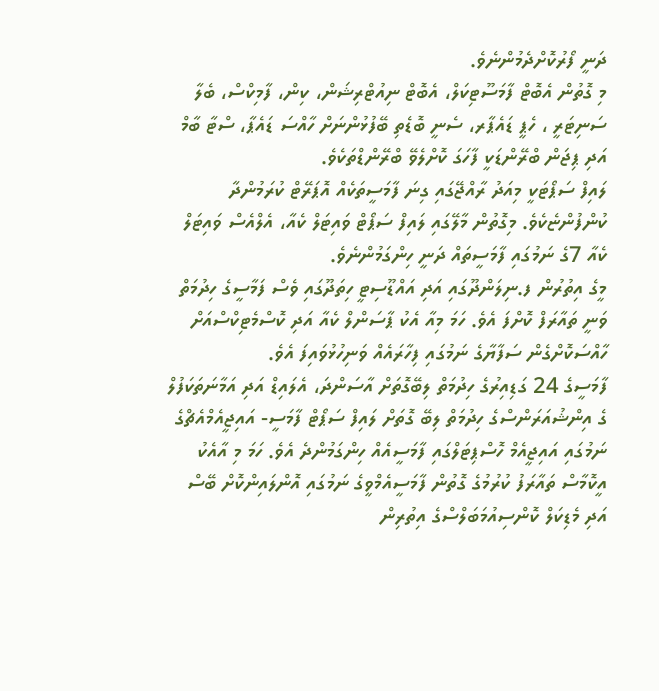ދަނީ ފޯރުކޮށްދެމުންނެވެ.
މި ގޮތުން އެބޮޓް ފާމަސޫޓިކަލް، އެބޮޓް ނިއުޓްރިޝަން، ކިން، ފާމިކްސް، ބެލާ ސަނިޓަރީ ، ހެޕީ ޑައެޕާރ، ސެނީ ބޮޑެތި ބޭފުޅުންނަށް ހާއްސަ ޑައެޕާ، ސްޓާ ބާމް އަދި ޕިޖަން ބްރޭންޑަކީ ފާހަގަ ކޮށްލެވޭ ބްރޭންޑްތަކެވެ.
ލައިފް ސަޕޯޓަކީ މިއަދު ރާއްޖޭގައި ގިނަ ފާމަސީތަކެއް އޮޕަރޭޓް ކުރަމުންދާ ކުންފުންޏެކެވެ. މިގޮތުން މާލޭގައި ލައިފް ސަޕޯޓް ވައިޓަލް ކެއާ، އެލްއެސް ވައިޓަލް ކެއާ 7ގެ ނަމުގައި ފާމަސީތައް ދަނީ ހިންގަމުންނެވެ.
މީގެ އިތުރުން ފ.ނިލަންދޫގައި އަދި އައްޑޫސިޓީ ހިތަދޫގައި ވެސް ފަމާސީގެ ހިދުމަތް ވަނީ ތައާރަފް ކޮށްފަ އެވެ. ހަމަ މިއާ އެކު ޕާސަންލް ކެއާ އަދި ކޮސްމެޓިކްސްއަށް ހާއްސަކޮށްގެން ސަފާޔާގެ ނަމުގައި ފިހާރައެއް ވަނިހުޅުވައިފަ އެވެ.
ފާމަސީގެ 24 ގަޑިއިރުގެ ހިދުމަތް ލިބޭގޮތަށް އާސަންދަ، އެލައިޑް އަދި އަމާނަތަކަފުލް ގެ އިންޝުއަރަންސްގެ ހިދުމަތް ލިބޭ ގޮތަށް ލައިފް ސަޕޯޓް ފާމަސީ- އައިޖީއެމްއެޗްގެ ނަމުގައި އައިޖީއެމް ހޮސްޕިޓަލްގައި ފާމަސީއެއް ހިންގަމުންދެ އެވެ. ހަމަ މި އާއެކު އީކޮމާސް ތައާރަފު ކުރުމުގެ ގޮތުން ފާމަސީއެމްވީގެ ނަމުގައި އޮންލައިންކޮށް ބޭސް އަދި މެޑިކަލް ކޮންސިއުމަބަލްސްގެ އިތުރިން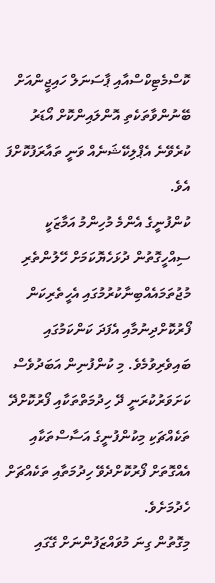ކޮސްމެޓިކްސްއާއި ޕާސަނަލް ހައިޖީންއަށް ބޭނުންވާތަކެތި އޮންލައިންކޮށް އޯޑަރު ކުރެވޭނެ އެޕްލިކޭޝަނެއް ވަނީ ތައާރަފުކޮށްފަ އެވެ.
ކުންފުނީގެ އެންމެ މުހިންމު އަމާޒަކީ ސިއްހީގޮތުން ދުޅަހެޔޮކަމަށް ހޭލުންތެރި މުޖުތަމައެއްބިނާކުރުމުގައި އެހީތެރިކަން ފޯރުކޮށްދިނުމާއި އެފަދަ ކަންކަމުގައި ބައިވެރިވުމެވެ. މި ކުންފުނިން އަބަދުވެސް ކަށަވަރުކުރަނީ ދޭ ހިދުމަތްތަކާއި ފޯރުކޮށްދޭ ތަކެއްޗަކި މިކުންފުނީގެ އަސާސްތަކާއި އެއްގޮތަށް ފޯރުކޮށްދެވޭ ހިދުމަތާއި ތަކެއްޗަށް ހެދުމަށެވެ.
މިގޮތުން ގިނަ މުވައްޒަފުންނަށް ގޭގައި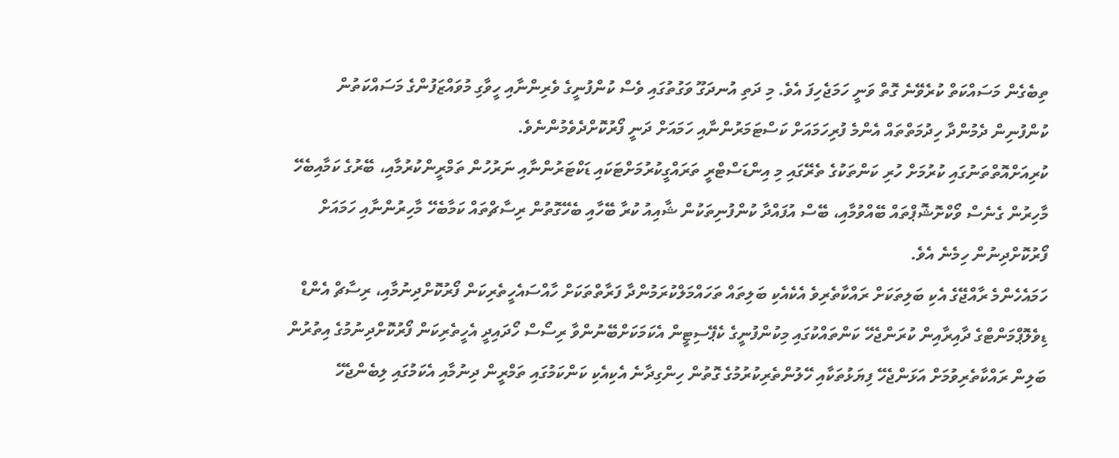ތިބެގެން މަސައްކަތް ކުރެވޭނެ ގޮތް ވަނީ ހަމަޖެހިފަ އެވެ. މި ދަތި އުނދަގޫ ވަގުތުގައި ވެސް ކުންފުނީގެ ވެރިންނާއި ހީވާގި މުވައްޒަފުންގެ މަސައްކަތުން ކުންފުނިން ދެމުންދާ ހިދުމަތްތައް އެންމެ ފުރިހަމައަށް ކަސްޓަމަރުންނާއި ހަމައަށް ދަނީ ފޯރުކޮށްދެވެމުންނެވެ.
ކުރިއަށްއޮތްތަނުގައި ކުރުމަށް ހުރި ކަންތަކުގެ ތެރޭގައި މި އިންޑަސްޓްރީ ތަރައްގީކުރުމަށްޓަކައި ޑަކްޓަރުންނާއި ނަރުހުން ތަމްރީންކުރުމާއި، ބޭރުގެ ކަމާއިބެހޭ މާހިރުން ގެނެސް ވޯކްށޮޝޮޕްތައް ބޭއްވުމާއި، ބޭސް އުފައްދާ ކުންފުނިތަކުން ޝާއިއު ކުރާ ބޭހާއި ބެހޭގޮތުން ރިސާޗްތައް ކަމާބެހޭ މާހިރުންނާއި ހަމައަށް ފޯރުކޮށްދިނުން ހިމެނެ އެވެ.
ހަމައެހެންމެ ރާއްޖޭގެ އެކި ބަލިތަކަށް ރައްކާތެރިވެ އެކެއެކި ބަލިތައް ތަހައްމަލްކުރަމުންދާ ފަރާތްތަކަށް ހާއްސައެހީތެރިކަން ފޯރުކޮށްދިނުމާއި، ރިސާޗް އެންޑް ޑިވެލޮޕްމަންޓްގެ ދާއިރާއިން ކުރަންޖެހޭ ކަންތައްކުގައި މިކުންފުނީގެ ކެޕޭސިޓީން އެކަމަކަށްބޭނުންވާ ރިސޯސް ހޯދައިދީ އެހީތެރިކަން ފޯރުކޮށްދިނުމުގެ އިތުރުން ބަލިން ރައްކާތެރިވުމަށް އަޅަންޖެހޭ ފިޔަޅުތަކާއި ހޭލުންތެރިކުރުމުގެ ގޮތުން ހިންގިދާނެ އެކިއެކި ކަންކަމުގައި ތަމްރީން ދިނުމާއި އެކަމުގައި ލިބެންޖެހޭ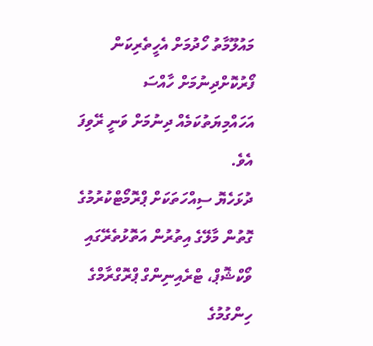މައުލޫމާތު ހޯދުމަށް އެހީތެރިކަން ފޯރުކޮށްދިނުމަށް ހާއްސަ އަހައްމިޔަތުކަމެއް ދިނުމަށް ވަނީ ރޭވިފަ އެވެ.
ދުޅަހެޔޮ ސިއްހަތަކަށް ޕްރޮމޯޓްކުރުމުގެ ގޮތުން މާލޭގެ އިތުރުން އަތޮޅުތެރޭގައި ވޯކްޝޮޕް، ޓްރެއިނިންގް ޕްރޮގްރާމްގެ ހިންގުމުގެ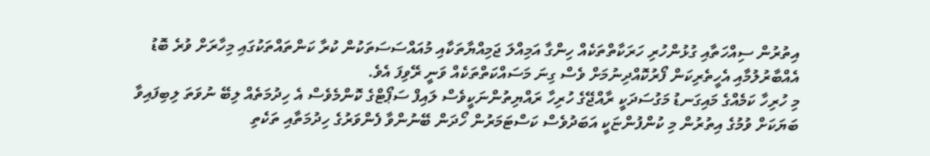އިތުރުން ސިއްހަތާއި ގުޅުންހުރި ހަރަކާތްތަކެއް ހިންގާ އަމިއްލަ ޖަމިއްޔާތަކާއި މުއައްސަސަތަކުން ކުރާ ކަންތައްތަކުގައި މިހާރަށް ވުރެ ބޮޑު އެއްބާރުލުމާއި އެހީތެރިކަން ފޯރުކޮއްދިނުމަށް ވެސް ގިނަ މަސައްކަތްތަކެއް ވަނީ ރޭވިފަ އެވެ.
މި ހުރިހާ ކަމެއްގެ މައިގަނޑު މަގުސަދަކީ ރާއްޖޭގެ ހުރިހާ ރައްޔިތުންނަކީވެސް ލައިފް ސަޕޯޓްގެ ކޮންމެވެސް އެ ހިދުމަތެއް ލިބޭ ނުވަތަ ލިބިފައިވާ ބަޔަކަށް ވުމުގެ އިތުރުން މި ކުންފުންޏަކީ އަބަދުވެސް ކަސްޓަމަރުން ހޯދަން ބޭނުންވާ ފެންވަރުގެ ހިދުމަތާއި ތަކެތި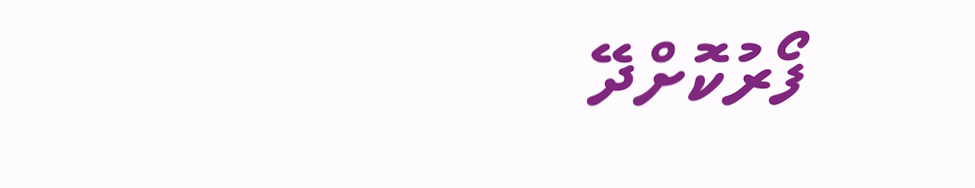ފޯރުކޮށްދޭ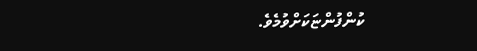ކުންފުންޏަކަށްވުމެވެ.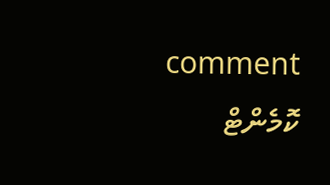comment ކޮމެންޓް